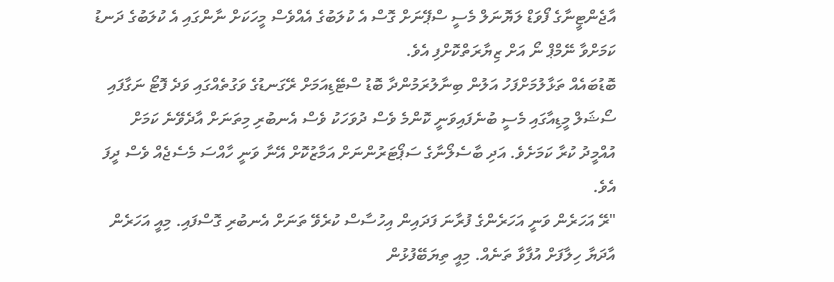އާޖެންޓީނާގެ ފޯވަޑް ލަޔޮނަލް މެސީ ސްޕޭނަށް ގޮސް އެ ކުލަބުގެ އެއްވެސް މީހަކަށް ނާންގައި އެ ކުލަބުގެ ދަނޑު ކަމަށްވާ ނޭމްޕް ނޯ އަށް ޒިޔާރަތްކޮށްފި އެވެ.
ބޮޑުބައެއް ތަޅާލުމަށްފަހު އަލުން ބިނާލުރަމުންދާ ބޮޑު ސްޓޭޑިއަމަށް ރޭގަނޑުގެ ވަގުތެއްގައި ވަދެ ފޮޓޯ ނަގާފައި ސޯޝަލް މީޑިއާގައި މެސީ ބުނެފައިވަނީ ކޮންމެ ވެސް ދުވަހަކު ވެސް އެނބުރި މިތަނަށް އާދެވޭނެ ކަމަށް އުއްމީދު ކުރާ ކަމަށެވެ. އަދި ބާސެލޯނާގެ ސަޕޯޓަރުންނަށް އަމާޒުކޮށް އޭނާ ވަނީ ހާއްސަ މެސެޖެއް ވެސް ދީފަ އެވެ.
"ރޭ އަހަރެން ވަނީ އަހަރެންގެ ފުރާނަ ފަދައިން އިހުސާސް ކުރެވޭ ތަނަށް އެނބުރި ގޮސްފައި. މިއީ އަހަރެން އާދަޔާ ހިލާފަށް އުފާވާ ތަނެއް. މިއީ ތިޔަބޭފުޅުން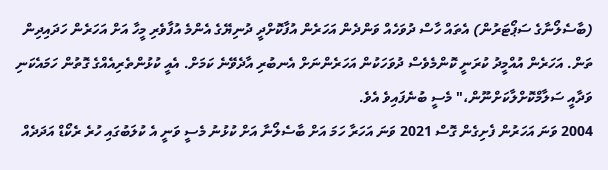(ބާސެލޯނާގެ ސަޕޯޓަރުން) އެތައް ހާސް ދުވަހެއް ވަންދެން އަހަރެން އުފާކޮށްދީ ދުނިޔޭގެ އެންމެ އުފާވެރި މީހާ އަށް އަހަރެން ހަދައިދިން ތަން. އަހަރެން އުއްމީދު ކުރަނީ ކޮންމެވެސް ދުވަހަކުން އަހަރެންނަށް އެނބުރި އާދެވޭނެ ކަމަށް. އެއީ ކުޅުންތެރިއެއްގެ ގޮތުން ހަމައެކަނި ވަދާއީ ސަލާމްކޮށްލާކަށްނޫން،" މެސީ ބުނެފައިވެ އެވެ.
2004 ވަނަ އަހަރުން ފެށިގެން ގޮސް 2021 ވަނަ އަހަރާ ހަމަ އަށް ބާސެލޯނާ އަށް ކުޅުނު މެސީ ވަނީ އެ ކުލަބުގައި ހުރެ ރެކޯޑް އަދަދެއް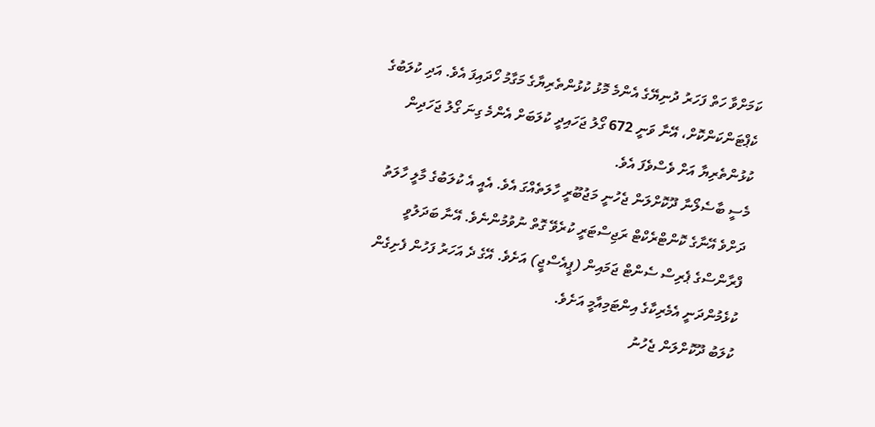ކަމަށްވާ ހަތް ފަހަރު ދުނިޔޭގެ އެންމެ މޮޅު ކުޅުންތެރިޔާގެ މަގާމު ހޯދައިފަ އެވެ. އަދި ކުލަބުގެ ކެޕްޓަންކަންކޮށް، އޭނާ ވަނީ 672 ގޯލު ޖަހައިދީ ކުލަބަށް އެންމެ ގިނަ ގޯލު ޖަހަދިން ކުޅުންތެރިޔާ އަށް ވެސްވެފަ އެވެ.
މެސީ ބާސެލޯނާ ދޫކޮށްލަން ޖެހުނީ މަޖުބޫރީ ހާލަތެއްގަ އެވެ. އެއީ އެ ކުލަބުގެ މާލީ ހާލަތު ދަށްވެ އޭނާގެ ކޮންޓްރެކްޓް ރަޖިސްޓަރީ ކުރެވޭ ގޮތް ނުވުމުންނެވެ. އޭނާ ބަދަލުވީ ފްރާންސްގެ ޕެރިސް ސެންޓް ޖަމައިން (ޕީއެސްޖީ) އަށެވެ. އޭގެ ދެ އަހަރު ފަހުން ފެށިގެން ކުޅެމުންދަނީ އެމެރިކާގެ އިންޓަމިއާމީ އަށެވެ.
ކުލަބު ދޫކޮށްލަން ޖެހުނު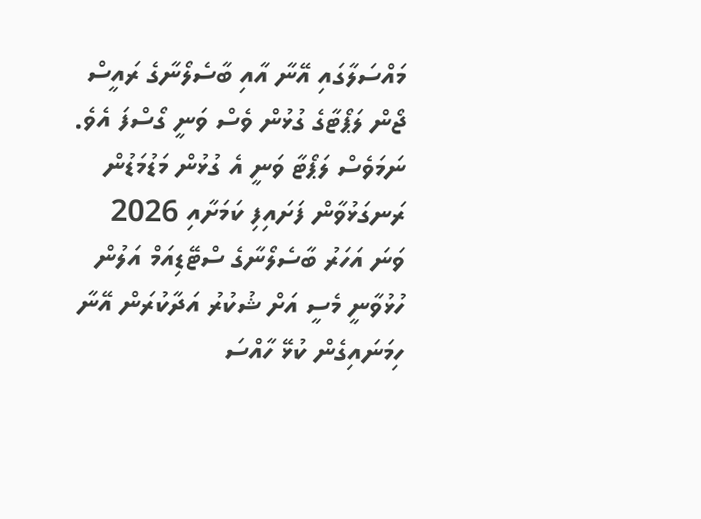މައްސަލާގައި އޭނާ އާއި ބާސެލޯނާގެ ރައީސް ޖޯން ލަޕޯޓާގެ ގުޅުން ވެސް ވަނީ ގޯސްފަ އެވެ. ނަމަވެސް ލަޕޯޓާ ވަނީ އެ ގުޅުން މަޑުމަޑުން ރަނގަޅުވާން ފަށައިފި ކަމަށާއި 2026 ވަނަ އަހަރު ބާސެލޯނާގެ ސްޓޭޑިއަމް އަލުން ހުޅުވާނީ މެސީ އަށް ޝުކުރު އަދާކުރަން އޭނާ ހިމަނައިގެން ކުޅޭ ހާއްސަ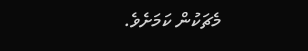މެޗަކުން ކަމަށެވެ.